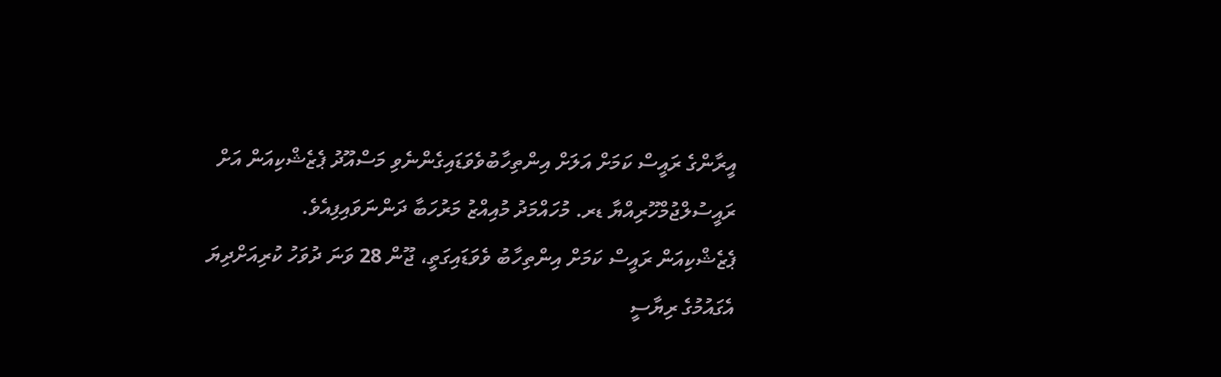އީރާންގެ ރައީސް ކަމަށް އަލަށް އިންތިހާބުވެވަޑައިގެންނެވި މަސްއޫދު ޕެޒެޝްކިއަން އަށް ރައީސުލްޖުމްހޫރިއްޔާ ޑރ. މުހައްމަދު މުއިއްޒު މަރުހަބާ ދަންނަވައިފިއެވެ.
ޕެޒެޝްކިއަން ރައީސް ކަމަށް އިންތިހާބު ވެވަޑައިގަތީ، ޖޫން 28 ވަނަ ދުވަހު ކުރިއަށްދިޔަ އެގައުމުގެ ރިޔާސީ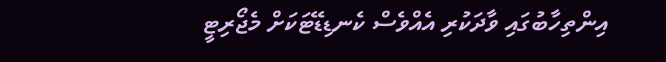އިންތިހާބުގައި ވާދަކުރި އެއްވެސް ކެނޑިޑޭޓަކަށް މެޖޯރިޓީ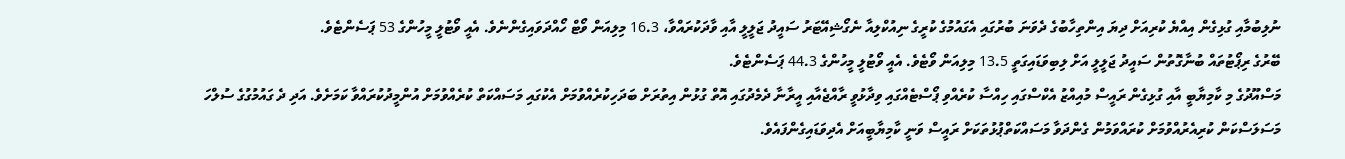ނުލިބުމާއި ގުޅިގެން އިއްޔެ ކުރިއަށް ދިޔަ އިންތިހާބުގެ ދެވަނަ ބުރުގައި އެގައުމުގެ ކުރީގެ ނިއުކްލިއާ ނެގޯޝިއޭޓަރު ސައީދު ޖަލީލީ އާއި ވާދަކުރައްވާ، 16.3 މިލިއަން ވޯޓް ހޯއްދަވައިގެންނެވެ. އެއީ ވޯޓުލީ މީހުންގެ 53 ޕަސެންޓެވެ.
ބޭރުގެ ރިޕޯޓުތައް ބުނާގޮތުން ސައީދު ޖަލީލީ އަށް ލިބިވަޑައިގަތީ 13.5 މިލިއަން ވޯޓެވެ. އެއީ ވޯޓުލީ މީހުންގެ 44.3 ޕަސެންޓެވެ.
މަސްއޫދުގެ މި ކާމިޔާބީ އާއި ގުޅިގެން ރައީސް މުއިއްޒު އެކްސްގައި ހިއްސާ ކުރެއްވި ޕޯސްޓެއްގައި ވިދާޅުވީ ރާއްޖެއާއި އީރާނާ ދެމެދުގައި އޮތް ގުޅުން އިތުރަށް ބަދަހިކުރެއްވުމަށް އެކުގައި މަސައްކަތް ކުރެއްވުމަށް އުންމީދުކުރައްވާ ކަމަށެވެ. އަދި ދެ ގައުމުގުގެ ސުލްހަ މަސަލަސްކަން ކުރިއެރުއްވުމަށް ކުރައްވަމުން ގެންދަވާ މަސައްކަތްޕުޅުތަކަށް ރައީސް ވަނީ ކާމިޔާބީއަށް އެދިވަޑައިގެންފައެވެ.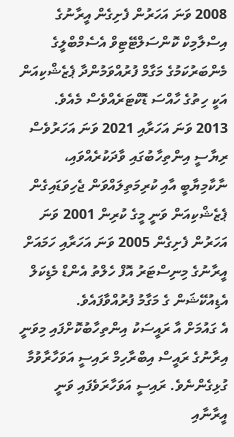2008 ވަނަ އަހަރުން ފެށިގެން އީރާނުގެ އިސްލާމިކް ކޮންސަލްޓޭޓިވް އެސެމްބްލީގެ މެންބަރުކަމުގެ މަގާމް ފުރުއްވަމުންދާ ޕެޒެޝްކިއަން އަކީ ހިތުގެ ހާއްސަ ޑޮކްޓަރެއްވެސް މެއެވެ.
2013 ވަނަ އަހަރާއި 2021 ވަނަ އަހަރުވެސް ރިޔާސީ އިންތިހާބުގައި ވާދަކުރެއްވައި، ނާކާމިޔާބީ އާއި ކުރިމަތިލައްވަން ޖެހިވަޑައިގެން ޕެޒެޝްކިއަން ވަނީ މީގެ ކުރިން 2001 ވަނަ އަހަރުން ފެށިގެން 2005 ވަނަ އަހަރާއި ހަމައަށް އީރާނުގެ މިނިސްޓަރު އޮފް ހެލްތު އެންޑް މެޑިކަލް އެޑިއުކޭޝަން ގެ މަގާމު ފުރުއްވާފައެވެ.
އެ ގައުމަށް އާ ރައީސަކު އިންތިހާބުކޮށްފައި މިވަނީ އިރާނުގެ ރައީސް އިބްރާހިމް ރައިސީ އަވަހާރާވުމާ ގުޅިގެންނެވެ. ރައިސީ އަވަހާރަވެފައި ވަނީ އީރާނާއި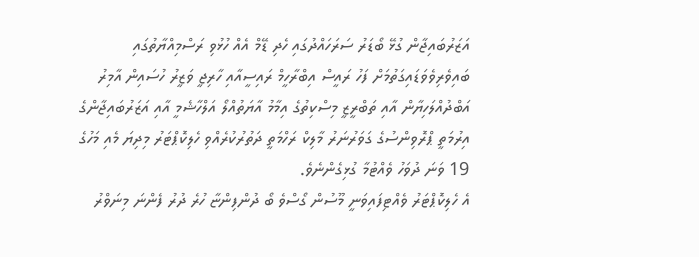އަޒަރުބައިޖާން ގުޅޭ ބޯޑަރު ސަރަހައްދުގައި ހެދި ޑޭމް އެއް ހުޅުވި ރަސްމިއްޔާތުގައި ބައިވެރިވެވަޑައިގަތުމަށް ފަހު ރައީސް އިބްރާހީމް ރައިސީއާއި ހާރިޖީ ވަޒީރު ހުސައިން އާމިރު އަބްދުއްލަހިޔާން އާއި ތަބްރީޒީ މިސްކިތުގެ އިމާމު އާޔަތުއްލޯ އަލްހާޝެމީ އާއި އަޒަރުބައިޖާންގެ އިރުމަތީ ޕްރޮވިންސުގެ ގަވަރުނަރު މާލިކް ރަހްމަތީ ދަތުރުކުރެއްވި ހެލިކޮޕްޓަރު މިދިޔަ މެއި މަހުގެ 19 ވަނަ ދުވަހު ވެއްޓުމާ ގުޅިގެންނެވެ.
އެ ހެލިކޮޕްޓަރު ވެއްޓިފައިވަނީ މޫސުން ގޯސްވެ ބޯ ދުންފިންޏާ ހުރެ ދުރު ފެންނަ މިނަވްރު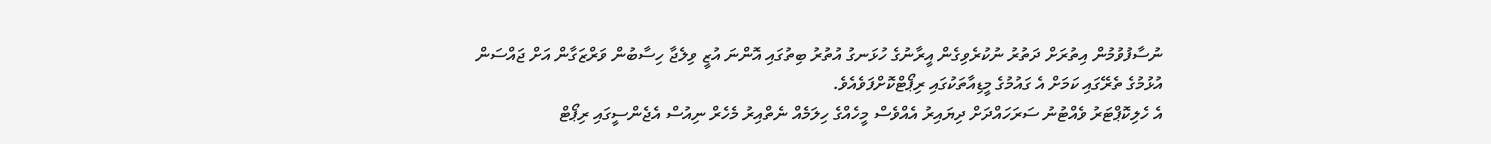ނުސާފުވުމުން އިތުރަށް ދަތުރު ނުކުރެވިގެން އީރާނުގެ ހުޅަނގު އުތުރު ބިތުގައި އޮންނަ އުޒީ ވިލެޖާ ހިސާބުން ވަރްޒަގާން އަށް ޖައްސަން އުޅުމުގެ ތެރޭގައި ކަމަށް އެ ގައުމުގެ މީޑިއާތަކުގައި ރިޕޯޓްކޮށްފަވެއެވެ.
އެ ހެލިކޮޕްޓަރު ވެއްޓުނު ސަރަހައްދަށް ދިޔައިރު އެއްވެސް މީހެއްގެ ހިލަމެއް ނެތްއިރު މެހެރް ނިއުސް އެޖެންސީގައި ރިޕޯޓް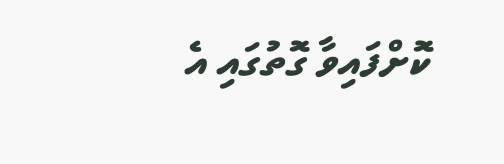ކޮށްފައިވާ ގޮތުގައި އެ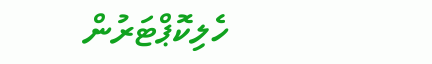ހެލިކޮޕްޓަރުން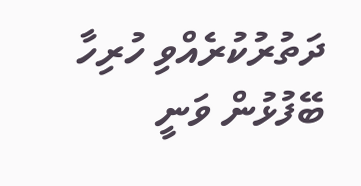ދަތުރުކުރެއްވި ހުރިހާ ބޭފުޅުން ވަނީ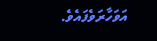އަވަހާރަވެފައެވެ.